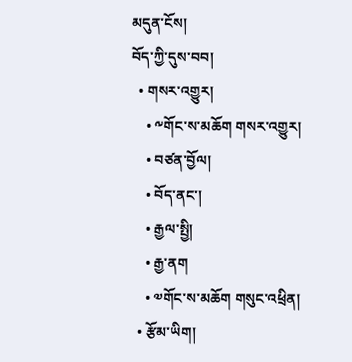མདུན་ངོས།
བོད་ཀྱི་དུས་བབ།
  • གསར་འགྱུར།
    • ༸གོང་ས་མཆོག གསར་འགྱུར།
    • བཙན་བྱོལ།
    • བོད་ནང་།
    • རྒྱལ་སྤྱི།
    • རྒྱ་ནག
    • ༧གོང་ས་མཆོག གསུང་འཕྲིན།
  • རྩོམ་ཡིག།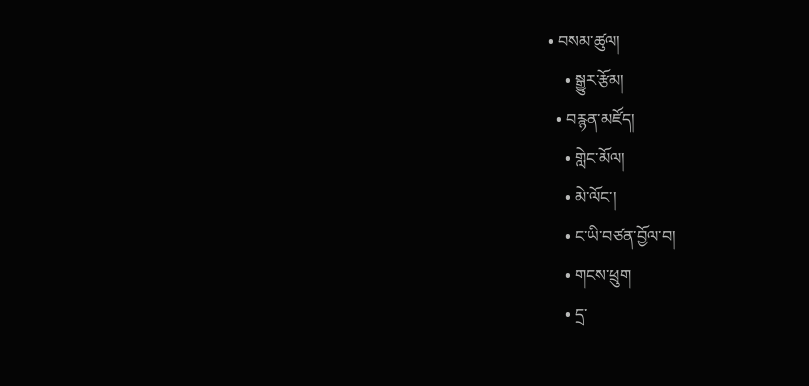• བསམ་ཚུལ།
    • སྒྱུར་རྩོམ།
  • བརྙན་མཛོད།
    • གླེང་མོལ།
    • མེ་ལོང་།
    • ང་ཡི་བཙན་བྱོལ་བ།
    • གངས་ཕྲུག
    • དྲ་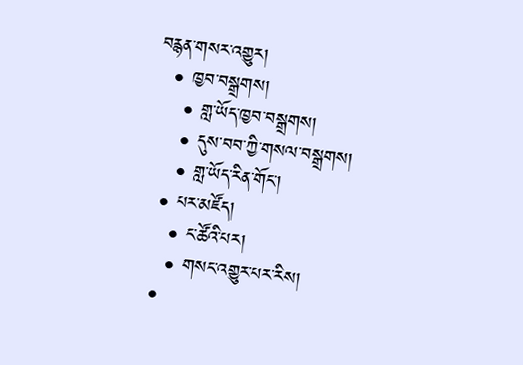བརྙན་གསར་འགྱུར།
  • ཁྱབ་བསྒྲགས།
    • གླ་ཡོད་ཁྱབ་བསྒྲགས།
    • དུས་བབ་ཀྱི་གསལ་བསྒྲགས།
    • གླ་ཡོད་རིན་གོང་།
  • པར་མཛོད།
    • ང་ཚོའི་པར།
    • གསང་འགྱུར་པར་རིས།
  •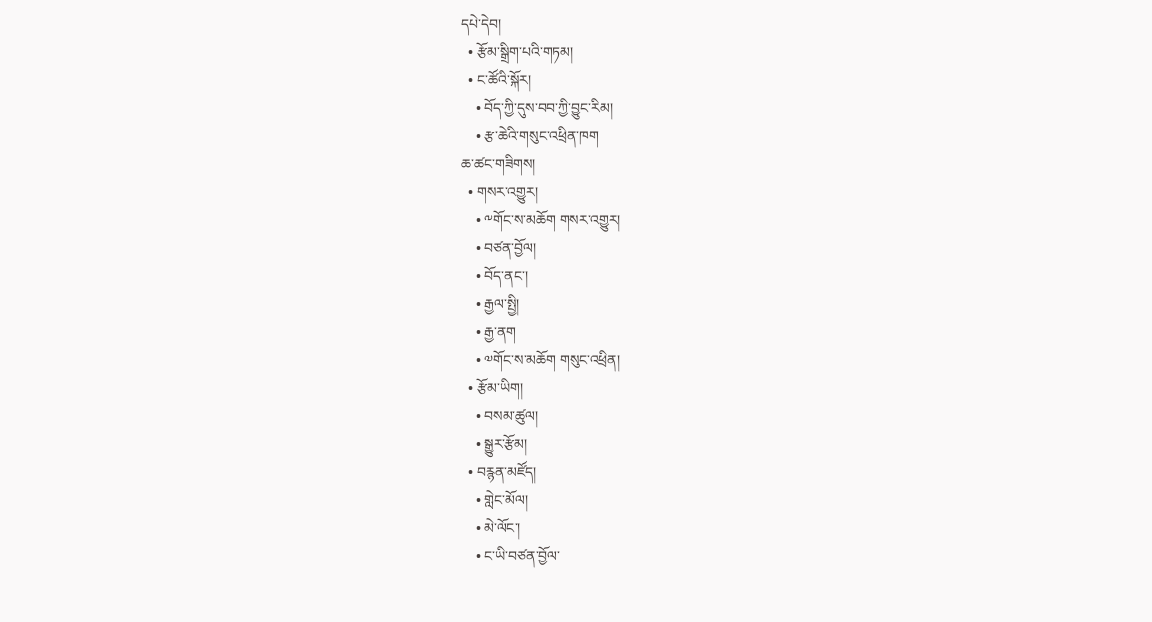དཔེ་དེབ།
  • རྩོམ་སྒྲིག་པའི་གཏམ།
  • ང་ཚོའི་སྐོར།
    • བོད་ཀྱི་དུས་བབ་ཀྱི་བྱུང་རིམ།
    • རྩ་ཆེའི་གསུང་འཕྲིན་ཁག
ཆ་ཚང་གཟིགས།
  • གསར་འགྱུར།
    • ༸གོང་ས་མཆོག གསར་འགྱུར།
    • བཙན་བྱོལ།
    • བོད་ནང་།
    • རྒྱལ་སྤྱི།
    • རྒྱ་ནག
    • ༧གོང་ས་མཆོག གསུང་འཕྲིན།
  • རྩོམ་ཡིག།
    • བསམ་ཚུལ།
    • སྒྱུར་རྩོམ།
  • བརྙན་མཛོད།
    • གླེང་མོལ།
    • མེ་ལོང་།
    • ང་ཡི་བཙན་བྱོལ་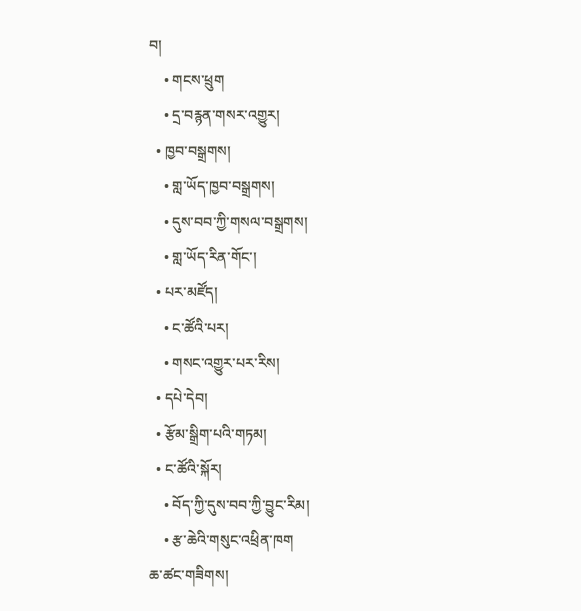བ།
    • གངས་ཕྲུག
    • དྲ་བརྙན་གསར་འགྱུར།
  • ཁྱབ་བསྒྲགས།
    • གླ་ཡོད་ཁྱབ་བསྒྲགས།
    • དུས་བབ་ཀྱི་གསལ་བསྒྲགས།
    • གླ་ཡོད་རིན་གོང་།
  • པར་མཛོད།
    • ང་ཚོའི་པར།
    • གསང་འགྱུར་པར་རིས།
  • དཔེ་དེབ།
  • རྩོམ་སྒྲིག་པའི་གཏམ།
  • ང་ཚོའི་སྐོར།
    • བོད་ཀྱི་དུས་བབ་ཀྱི་བྱུང་རིམ།
    • རྩ་ཆེའི་གསུང་འཕྲིན་ཁག
ཆ་ཚང་གཟིགས།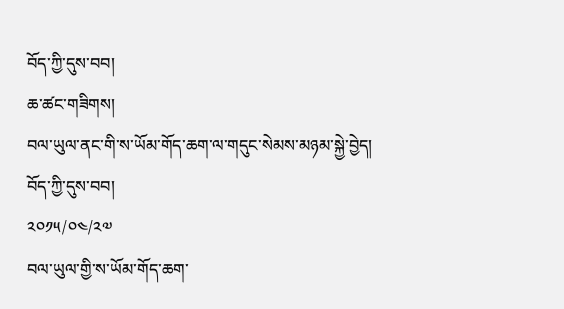བོད་ཀྱི་དུས་བབ།
ཆ་ཚང་གཟིགས།
བལ་ཡུལ་ནང་གི་ས་ཡོམ་གོད་ཆག་ལ་གདུང་སེམས་མཉམ་སྐྱེ་བྱེད།
བོད་ཀྱི་དུས་བབ།
༢༠༡༥/༠༤/༢༧
བལ་ཡུལ་གྱི་ས་ཡོམ་གོད་ཆག་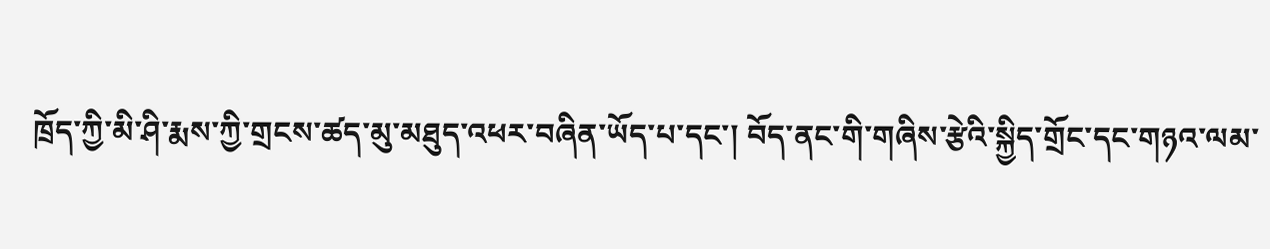ཁྲོད་ཀྱི་མི་ཤི་རྨས་ཀྱི་གྲངས་ཚད་མུ་མཐུད་འཕར་བཞིན་ཡོད་པ་དང་། བོད་ནང་གི་གཞིས་རྩེའི་སྐྱིད་གྲོང་དང་གཉའ་ལམ་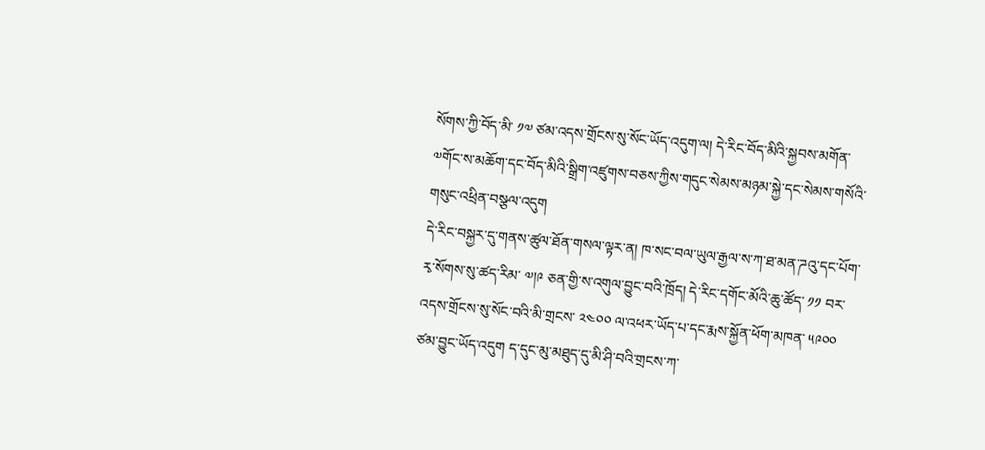སོགས་ཀྱི་བོད་མི་ ༡༧ ཙམ་འདས་གྲོངས་སུ་སོང་ཡོད་འདུག་ལ། དེ་རིང་བོད་མིའི་སྐྱབས་མགོན་༧གོང་ས་མཆོག་དང་བོད་མིའི་སྒྲིག་འཛུགས་བཅས་ཀྱིས་གདུང་སེམས་མཉམ་སྐྱེ་དང་སེམས་གསོའི་གསུང་འཕྲིན་བསྩལ་འདུག
དེ་རིང་བསྐྱར་དུ་གནས་ཚུལ་ཐོན་གསལ་ལྟར་ན། ཁ་སང་བལ་ཡུལ་རྒྱལ་ས་ཀ་ཐ་མན་ཌའུ་དང་པོག་རྭ་སོགས་སུ་ཚད་རིམ་ ༧།༩ ཅན་གྱི་ས་འགུལ་བྱུང་བའི་ཁྲོད། དེ་རིང་དགོང་མོའི་ཆུ་ཚོད་ ༡༡ བར་འདས་གྲོངས་སུ་སོང་བའི་མི་གྲངས་ ༢༤༠༠ ལ་འཕར་ཡོད་པ་དང་རྨས་སྐྱོན་ཕོག་མཁན་ ༥༩༠༠ ཙམ་བྱུང་ཡོད་འདུག ད་དུང་མུ་མཐུད་དུ་མི་ཤི་བའི་གྲངས་ཀ་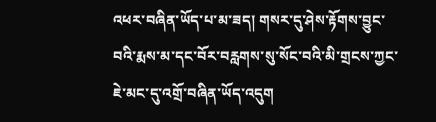འཕར་བཞིན་ཡོད་པ་མ་ཟད། གསར་དུ་ཤེས་རྟོགས་བྱུང་བའི་རྨས་མ་དང་བོར་བརླགས་སུ་སོང་བའི་མི་གྲངས་ཀྱང་ཇེ་མང་དུ་འགྲོ་བཞིན་ཡོད་འདུག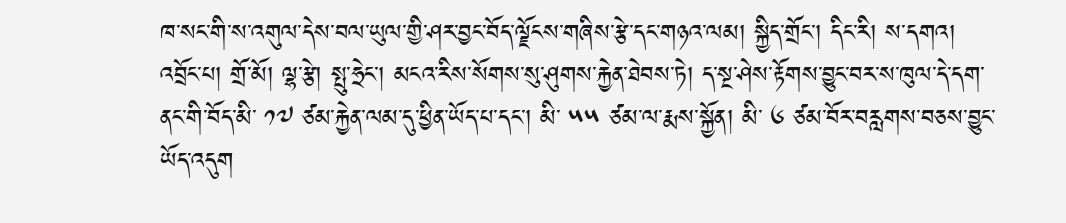ཁ་སང་གི་ས་འགུལ་དེས་བལ་ཡུལ་གྱི་ཤར་བྱང་བོད་ལྗོངས་གཞིས་རྩེ་དང་གཉའ་ལམ། སྐྱིད་གྲོང་། དིང་རི། ས་དགའ། འབྲོང་པ། གྲོ་མོ། ལྷ་རྩེ། སྤུ་ཧྲེང་། མངའ་རིས་སོགས་སུ་ཤུགས་རྐྱེན་ཐེབས་ཏེ། ད་སྔ་ཤེས་རྟོགས་བྱུང་བར་ས་ཁུལ་དེ་དག་ནང་གི་བོད་མི་ ༡༧ ཙམ་རྐྱེན་ལམ་དུ་ཕྱིན་ཡོད་པ་དང་། མི་ ༥༥ ཙམ་ལ་རྨས་སྐྱོན། མི་ ༦ ཙམ་བོར་བརླགས་བཅས་བྱུང་ཡོད་འདུག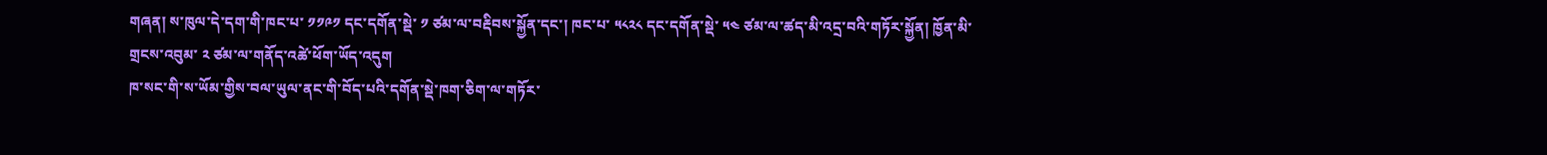གཞན། ས་ཁུལ་དེ་དག་གི་ཁང་པ་ ༡༡༩༡ དང་དགོན་སྡེ་ ༡ ཙམ་ལ་བརྡིབས་སྐྱོན་དང་། ཁང་པ་ ༥༨༢༨ དང་དགོན་སྡེ་ ༥༤ ཙམ་ལ་ཚད་མི་འདྲ་བའི་གཏོར་སྐྱོན། ཁྱོན་མི་གྲངས་འབུམ་ ༢ ཙམ་ལ་གནོད་འཚེ་ཕོག་ཡོད་འདུག
ཁ་སང་གི་ས་ཡོམ་གྱིས་བལ་ཡུལ་ནང་གི་བོད་པའི་དགོན་སྡེ་ཁག་ཅིག་ལ་གཏོར་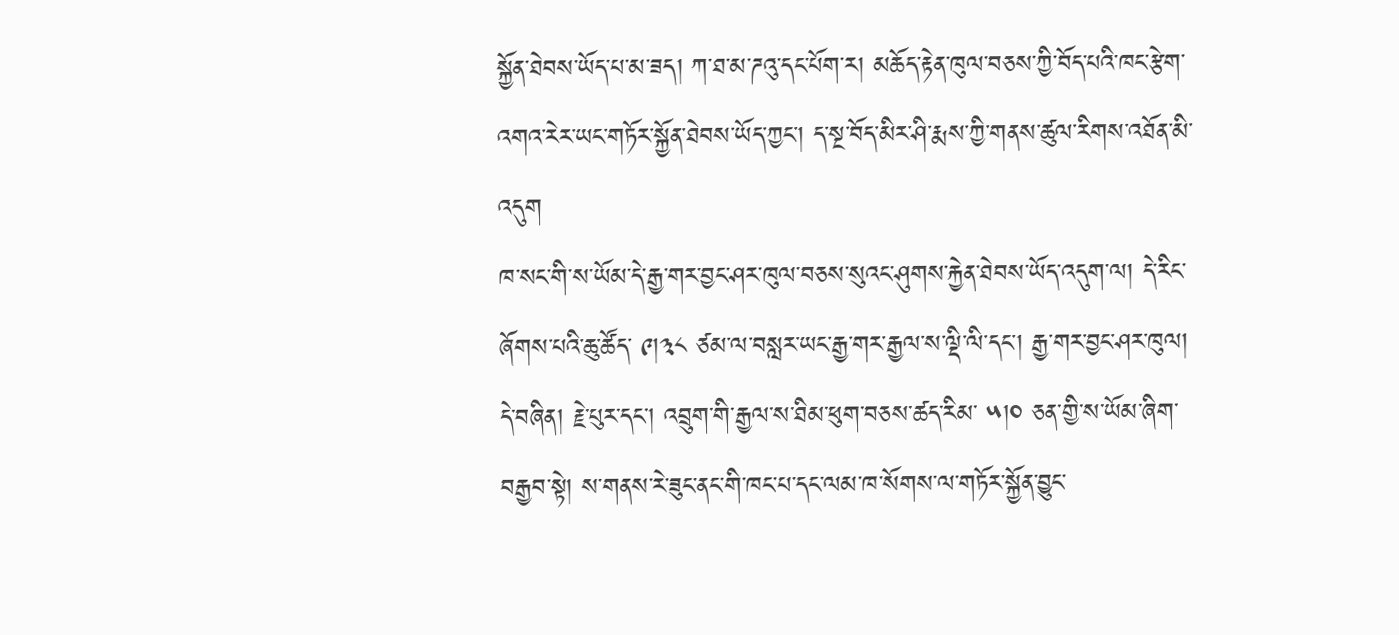སྐྱོན་ཐེབས་ཡོད་པ་མ་ཟད། ཀ་ཐ་མ་ཌའུ་དང་པོག་ར། མཆོད་རྟེན་ཁུལ་བཅས་ཀྱི་བོད་པའི་ཁང་རྩེག་འགའ་རེར་ཡང་གཏོར་སྐྱོན་ཐེབས་ཡོད་ཀྱང་། ད་སྔ་བོད་མིར་ཤི་རྨས་ཀྱི་གནས་ཚུལ་རིགས་འཐོན་མི་འདུག
ཁ་སང་གི་ས་ཡོམ་དེ་རྒྱ་གར་བྱང་ཤར་ཁུལ་བཅས་སུའང་ཤུགས་རྐྱེན་ཐེབས་ཡོད་འདུག་ལ། དེ་རིང་ཞོགས་པའི་ཆུ་ཚོད་ ༩།༣༨ ཙམ་ལ་བསླར་ཡང་རྒྱ་གར་རྒྱལ་ས་ལྡི་ལི་དང་། རྒྱ་གར་བྱང་ཤར་ཁུལ། དེ་བཞིན། རྗེ་པུར་དང་། འབྲུག་གི་རྒྱལ་ས་ཐིམ་ཕུག་བཅས་ཚད་རིམ་ ༥།༠ ཅན་གྱི་ས་ཡོམ་ཞིག་བརྒྱབ་སྟེ། ས་གནས་རེ་ཟུང་ནང་གི་ཁང་པ་དང་ལམ་ཁ་སོགས་ལ་གཏོར་སྐྱོན་བྱུང་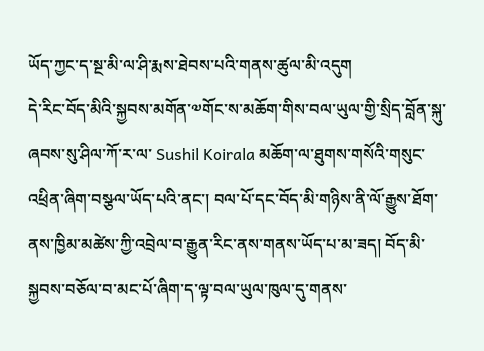ཡོད་ཀྱང་ད་སྔ་མི་ལ་ཤི་རྨས་ཐེབས་པའི་གནས་ཚུལ་མི་འདུག
དེ་རིང་བོད་མིའི་སྐྱབས་མགོན་༧གོང་ས་མཆོག་གིས་བལ་ཡུལ་གྱི་སྲིད་བློན་སྐུ་ཞབས་སུ་ཤིལ་ཀོ་ར་ལ་ Sushil Koirala མཆོག་ལ་ཐུགས་གསོའི་གསུང་འཕྲིན་ཞིག་བསྩལ་ཡོད་པའི་ནང་། བལ་པོ་དང་བོད་མི་གཉིས་ནི་ལོ་རྒྱུས་ཐོག་ནས་ཁྱིམ་མཚེས་ཀྱི་འབྲེལ་བ་རྒྱུན་རིང་ནས་གནས་ཡོད་པ་མ་ཟད། བོད་མི་སྐྱབས་བཅོལ་བ་མང་པོ་ཞིག་ད་ལྟ་བལ་ཡུལ་ཁུལ་དུ་གནས་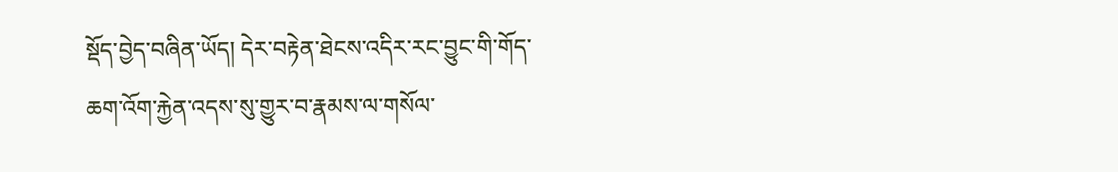སྡོད་བྱེད་བཞིན་ཡོད། དེར་བརྟེན་ཐེངས་འདིར་རང་བྱུང་གི་གོད་ཆག་འོག་རྐྱེན་འདས་སུ་གྱུར་བ་རྣམས་ལ་གསོལ་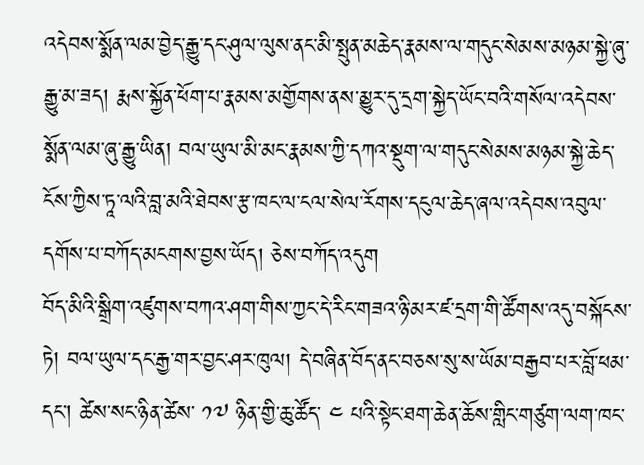འདེབས་སྨོན་ལམ་བྱེད་རྒྱུ་དང་ཤུལ་ལུས་ནང་མི་སྤུན་མཆེད་རྣམས་ལ་གདུང་སེམས་མཉམ་སྐྱེ་ཞུ་རྒྱུ་མ་ཟད། རྨས་སྐྱོན་ཕོག་པ་རྣམས་མགྱོགས་ནས་མྱུར་དུ་དྲག་སྐྱེད་ཡོང་བའི་གསོལ་འདེབས་སྨོན་ལམ་ཞུ་རྒྱུ་ཡིན། བལ་ཡུལ་མི་མང་རྣམས་ཀྱི་དཀའ་སྡུག་ལ་གདུང་སེམས་མཉམ་སྐྱེ་ཆེད་ངོས་ཀྱིས་ཏཱ་ལའི་བླ་མའི་ཐེབས་རྩ་ཁང་ལ་ངལ་སེལ་རོགས་དངུལ་ཆེད་ཞལ་འདེབས་འབུལ་དགོས་པ་བཀོད་མངགས་བྱས་ཡོད། ཅེས་བཀོད་འདུག
བོད་མིའི་སྒྲིག་འཛུགས་བཀའ་ཤག་གིས་ཀྱང་དེ་རིང་གཟའ་ཉི་མར་ཛ་དྲག་གི་ཚོགས་འདུ་བསྐོངས་ཏེ། བལ་ཡུལ་དང་རྒྱ་གར་བྱང་ཤར་ཁུལ། དེ་བཞིན་བོད་ནང་བཅས་སུ་ས་ཡོམ་བརྒྱབ་པར་བློ་ཕམ་དང་། ཚེས་སང་ཉིན་ཚེས་ ༡༧ ཉིན་གྱི་ཆུ་ཚོད་ ༤ པའི་སྟེང་ཐག་ཆེན་ཆོས་གླིང་གཙུག་ལག་ཁང་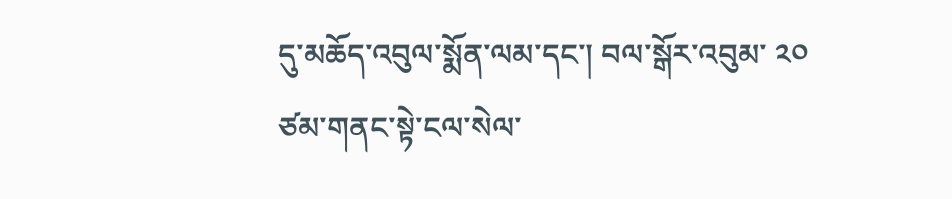དུ་མཆོད་འབུལ་སྨོན་ལམ་དང་། བལ་སྒོར་འབུམ་ ༢༠ ཙམ་གནང་སྟེ་ངལ་སེལ་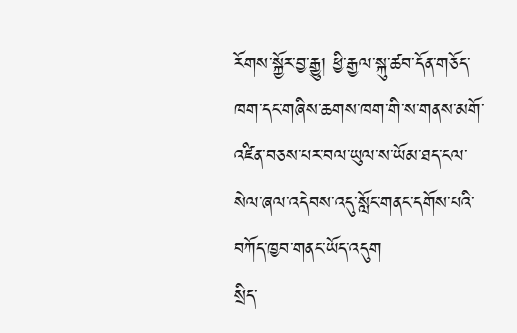རོགས་སྐྱོར་བྱ་རྒྱུ། ཕྱི་རྒྱལ་སྐུ་ཚབ་དོན་གཅོད་ཁག་དང་གཞིས་ཆགས་ཁག་གི་ས་གནས་མགོ་འཛིན་བཅས་པར་བལ་ཡུལ་ས་ཡོམ་ཐད་ངལ་སེལ་ཞལ་འདེབས་འདུ་སློང་གནང་དགོས་པའི་བཀོད་ཁྱབ་གནང་ཡོད་འདུག
སྲིད་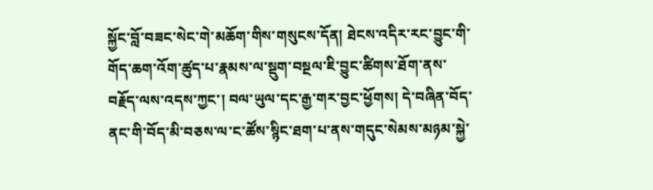སྐྱོང་བློ་བཟང་སེང་གེ་མཆོག་གིས་གསུངས་དོན། ཐེངས་འདིར་རང་བྱུང་གི་གོད་ཆག་འོག་ཚུད་པ་རྣམས་ལ་སྡུག་བསྔལ་ཇི་བྱུང་ཚིགས་ཐོག་ནས་བརྗོད་ལས་འདས་ཀྱང་། བལ་ཡུལ་དང་རྒྱ་གར་བྱང་ཕྱོགས། དེ་བཞིན་བོད་ནང་གི་བོད་མི་བཅས་ལ་ང་ཚོས་སྙིང་ཐག་པ་ནས་གདུང་སེམས་མཉམ་སྐྱེ་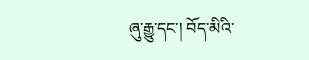ཞུ་རྒྱུ་དང་། བོད་མིའི་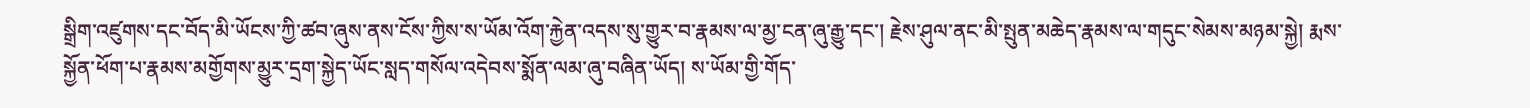སྒྲིག་འཛུགས་དང་བོད་མི་ཡོངས་ཀྱི་ཚབ་ཞུས་ནས་ངོས་ཀྱིས་ས་ཡོམ་འོག་རྐྱེན་འདས་སུ་གྱུར་བ་རྣམས་ལ་མྱ་ངན་ཞུ་རྒྱུ་དང་། རྗེས་ཤུལ་ནང་མི་སྤུན་མཆེད་རྣམས་ལ་གདུང་སེམས་མཉམ་སྐྱེ། རྨས་སྐྱོན་ཕོག་པ་རྣམས་མགྱོགས་མྱུར་དྲག་སྐྱེད་ཡོང་སླད་གསོལ་འདེབས་སྨོན་ལམ་ཞུ་བཞིན་ཡོད། ས་ཡོམ་གྱི་གོད་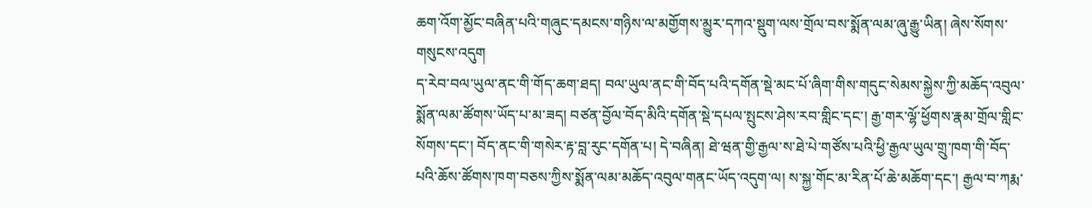ཆག་འོག་མྱོང་བཞིན་པའི་གཞུང་དམངས་གཉིས་ལ་མགྱོགས་མྱུར་དཀའ་སྡུག་ལས་གྲོལ་བས་སྨོན་ལམ་ཞུ་རྒྱུ་ཡིན། ཞེས་སོགས་གསུངས་འདུག
ད་རེབ་བལ་ཡུལ་ནང་གི་གོད་ཆག་ཐད། བལ་ཡུལ་ནང་གི་བོད་པའི་དགོན་སྡེ་མང་པོ་ཞིག་གིས་གདུང་སེམས་སྐྱེས་ཀྱི་མཆོད་འབུལ་སྨོན་ལམ་ཚོགས་ཡོད་པ་མ་ཟད། བཙན་བྱོལ་བོད་མིའི་དགོན་སྡེ་དཔལ་སྤུངས་ཤེས་རབ་གླིང་དང་། རྒྱ་གར་ལྷོ་ཕྱོགས་རྣམ་གྲོལ་གླིང་སོགས་དང་། བོད་ནང་གི་གསེར་རྟ་བླ་རུང་དགོན་པ། དེ་བཞིན། ཐེ་ཝན་གྱི་རྒྱལ་ས་ཐེ་པེ་གཙོས་པའི་ཕྱི་རྒྱལ་ཡུལ་གྲུ་ཁག་གི་བོད་པའི་ཆོས་ཚོགས་ཁག་བཅས་ཀྱིས་སྨོན་ལམ་མཆོད་འབུལ་གནང་ཡོད་འདུག་ལ། ས་སྐྱ་གོང་མ་རིན་པོ་ཆེ་མཆོག་དང་། རྒྱལ་བ་ཀརྨ་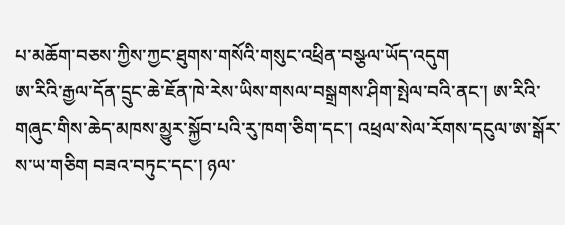པ་མཆོག་བཅས་ཀྱིས་ཀྱང་ཐུགས་གསོའི་གསུང་འཕྲིན་བསྩལ་ཡོད་འདུག
ཨ་རིའི་རྒྱལ་དོན་དྲུང་ཆེ་ཇོན་ཁེ་རེས་ཡིས་གསལ་བསྒྲགས་ཤིག་སྤེལ་བའི་ནང་། ཨ་རིའི་གཞུང་གིས་ཆེད་མཁས་མྱུར་སྐྱོབ་པའི་རུ་ཁག་ཅིག་དང་། འཕྲལ་སེལ་རོགས་དངུལ་ཨ་སྒོར་ས་ཡ་གཅིག བཟའ་བཏུང་དང་། ཉལ་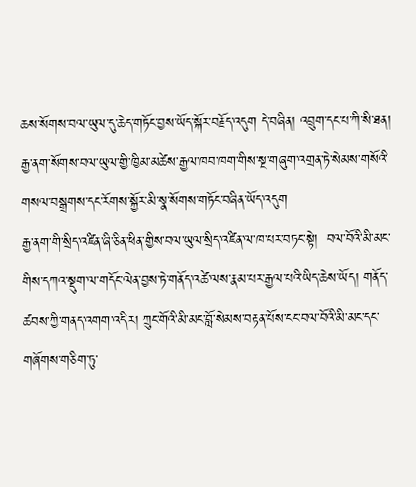ཆས་སོགས་བལ་ཡུལ་དུ་ཆེད་གཏོང་བྱས་ཡོད་སྐོར་བརྗོད་འདུག དེ་བཞིན། འབྲུག་དང་པ་ཀི་སི་ཐན། རྒྱ་ནག་སོགས་བལ་ཡུལ་གྱི་ཁྱིམ་མཚེས་རྒྱལ་ཁབ་ཁག་གིས་སྔ་གཞུག་འགྲན་ཏེ་སེམས་གསོའི་གསལ་བསྒྲགས་དང་རོགས་སྐྱོར་མི་སྣ་སོགས་གཏོང་བཞིན་ཡོད་འདུག
རྒྱ་ནག་གི་སྲིད་འཛིན་ཞི་ཅིན་ཕིན་གྱིས་བལ་ཡུལ་སྲིད་འཛིན་ལ་ཁ་པར་བཏང་སྟེ།  བལ་བོའི་མི་མང་གིས་དཀའ་སྡུག་ལ་གདོང་ལེན་བྱས་ཏེ་གནོད་འཚེ་ལས་རྣམ་པར་རྒྱལ་པའི་ཡིད་ཆེས་ཡོད། གནོད་ཚབས་ཀྱི་གནད་འགག་འདིར། ཀྲུང་གོའི་མི་མང་བློ་སེམས་བརྟན་པོས་ངང་བལ་བོའི་མི་མང་དང་གཞོགས་གཅིག་ཏུ་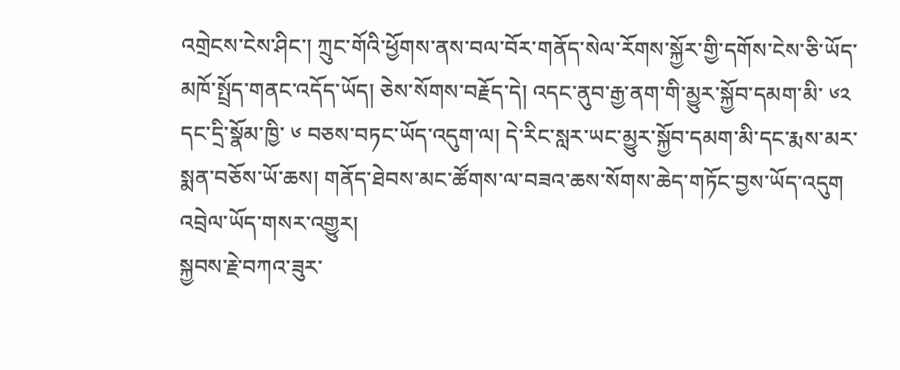འགྲེངས་ངེས་ཤིང་། ཀྲུང་གོའི་ཕྱོགས་ནས་བལ་བོར་གནོད་སེལ་རོགས་སྐྱོར་གྱི་དགོས་ངེས་ཅི་ཡོད་མཁོ་སྤྲོད་གནང་འདོད་ཡོད། ཅེས་སོགས་བརྗོད་དེ། འདང་ནུབ་རྒྱ་ནག་གི་མྱུར་སྐྱོབ་དམག་མི་ ༦༢ དང་དྲི་སྣོམ་ཁྱི་ ༦ བཅས་བཏང་ཡོད་འདུག་ལ། དེ་རིང་སླར་ཡང་མྱུར་སྐྱོབ་དམག་མི་དང་རྨས་མར་སྨན་བཅོས་ཡོ་ཆས། གནོད་ཐེབས་མང་ཚོགས་ལ་བཟའ་ཆས་སོགས་ཆེད་གཏོང་བྱས་ཡོད་འདུག
འབྲེལ་ཡོད་གསར་འགྱུར།
སྐྱབས་རྗེ་བཀའ་ཟུར་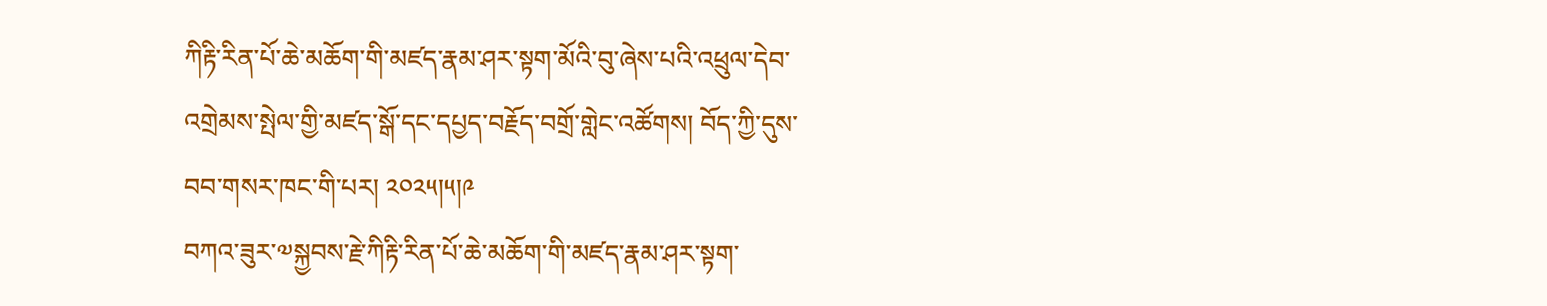ཀིརྟི་རིན་པོ་ཆེ་མཆོག་གི་མཛད་རྣམ་ཤར་སྟག་མོའི་བུ་ཞེས་པའི་འཕྲུལ་དེབ་འགྲེམས་སྤེལ་གྱི་མཛད་སྒོ་དང་དཔྱད་བརྗོད་བགྲོ་གླེང་འཚོགས། བོད་ཀྱི་དུས་བབ་གསར་ཁང་གི་པར། ༢༠༢༥།༥།༩
བཀའ་ཟུར་༧སྐྱབས་རྗེ་ཀིརྟི་རིན་པོ་ཆེ་མཆོག་གི་མཛད་རྣམ་ཤར་སྟག་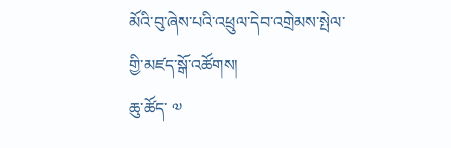མོའི་བུ་ཞེས་པའི་འཕྲུལ་དེབ་འགྲེམས་སྤེལ་གྱི་མཛད་སྒོ་འཚོགས།
ཆུ་ཚོད་ ༧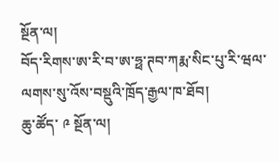སྔོན་ལ།
བོད་རིགས་ཨ་རི་བ་ཨ་ཧྥ་ཊབ་ཀརྨ་སིང་པུ་རི་ཝལ་ལགས་སུ་འོས་བསྡུའི་ཁྲོད་རྒྱལ་ཁ་ཐོབ།
ཆུ་ཚོད་ ༩ སྔོན་ལ།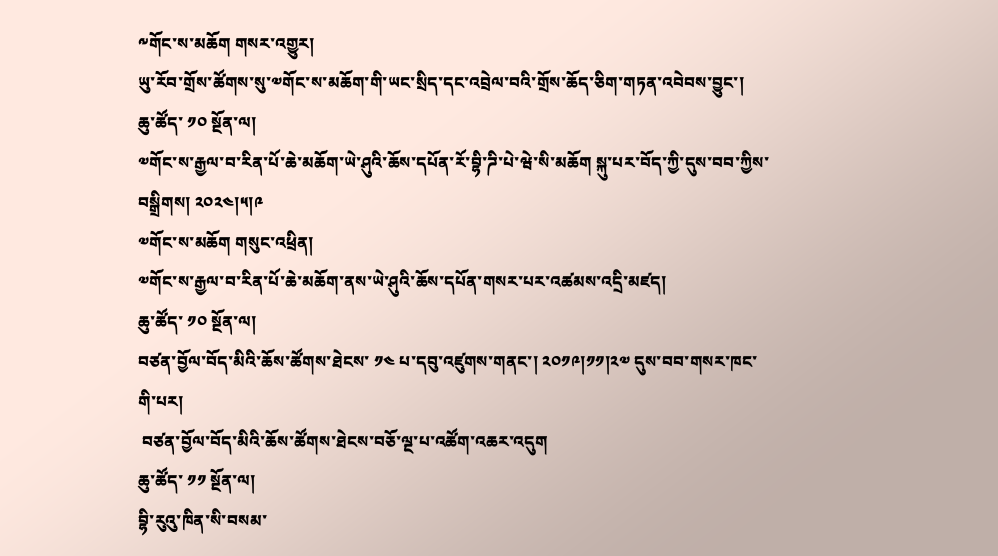༸གོང་ས་མཆོག གསར་འགྱུར།
ཡུ་རོབ་གྲོས་ཚོགས་སུ་༧གོང་ས་མཆོག་གི་ཡང་སྲིད་དང་འབྲེལ་བའི་གྲོས་ཆོད་ཅིག་གཏན་འབེབས་བྱུང་།
ཆུ་ཚོད་ ༡༠ སྔོན་ལ།
༧གོང་ས་རྒྱལ་བ་རིན་པོ་ཆེ་མཆོག་ཡེ་ཤུའི་ཆོས་དཔོན་རོ་བྷི་ཌི་པེ་ཝེ་སི་མཆོག སྐུ་པར་བོད་ཀྱི་དུས་བབ་ཀྱིས་བསྒྲིགས། ༢༠༢༤།༥།༩
༧གོང་ས་མཆོག གསུང་འཕྲིན།
༧གོང་ས་རྒྱལ་བ་རིན་པོ་ཆེ་མཆོག་ནས་ཡེ་ཤུའི་ཆོས་དཔོན་གསར་པར་འཚམས་འདྲི་མཛད།
ཆུ་ཚོད་ ༡༠ སྔོན་ལ།
བཙན་བྱོལ་བོད་མིའི་ཆོས་ཚོགས་ཐེངས་ ༡༤ པ་དབུ་འཛུགས་གནང་། ༢༠༡༩།༡༡།༢༧ དུས་བབ་གསར་ཁང་གི་པར།
 བཙན་བྱོལ་བོད་མིའི་ཆོས་ཚོགས་ཐེངས་བཅོ་ལྔ་པ་འཚོག་འཆར་འདུག
ཆུ་ཚོད་ ༡༡ སྔོན་ལ།
བྷི་རུའུ་ཁིན་སི་བསམ་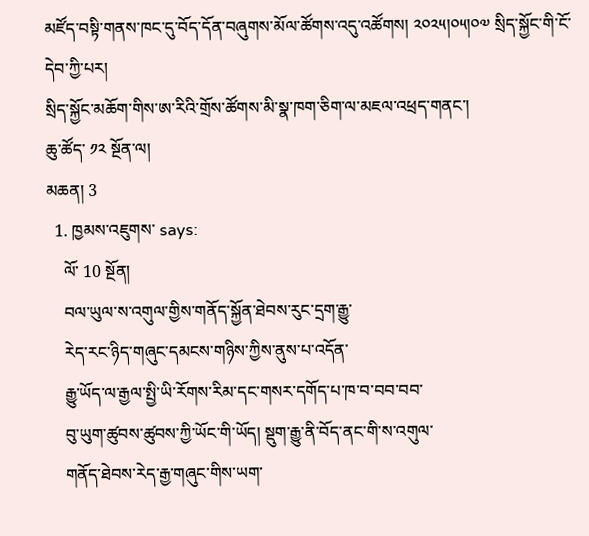མཛོད་བསྟི་གནས་ཁང་དུ་བོད་དོན་བཞུགས་མོལ་ཚོགས་འདུ་འཚོགས། ༢༠༢༥།༠༥།༠༧ སྲིད་སྐྱོང་གི་ངོ་དེབ་ཀྱི་པར།
སྲིད་སྐྱོང་མཆོག་གིས་ཨ་རིའི་གྲོས་ཚོགས་མི་སྣ་ཁག་ཅིག་ལ་མཇལ་འཕྲད་གནང་།
ཆུ་ཚོད་ ༡༢ སྔོན་ལ།
མཆན། 3
  1. ཁྱམས་འཇུགས་ says:
    ལོ་ 10 སྔོན།
    བལ་ཡུལ་ས་འགུལ་གྱིས་གནོད་སྐྱོན་ཐེབས་རུང་དྲག་རྒྱུ་
    རེད་རང་ཉིད་གཞུང་དམངས་གཉིས་ཀྱིས་ནུས་པ་འདོན་
    རྒྱུ་ཡོད་ལ་རྒྱལ་སྤྱི་ཡི་རོགས་རིམ་དང་གསར་དགོད་པ་ཁ་བ་བབ་བབ་
    བུ་ཡུག་ཚུབས་ཚུབས་ཀྱི་ཡོང་གི་ཡོད། སྡུག་རྒྱུ་ནི་བོད་ནང་གི་ས་འགུལ་
    གནོད་ཐེབས་རེད་རྒྱ་གཞུང་གིས་ཡག་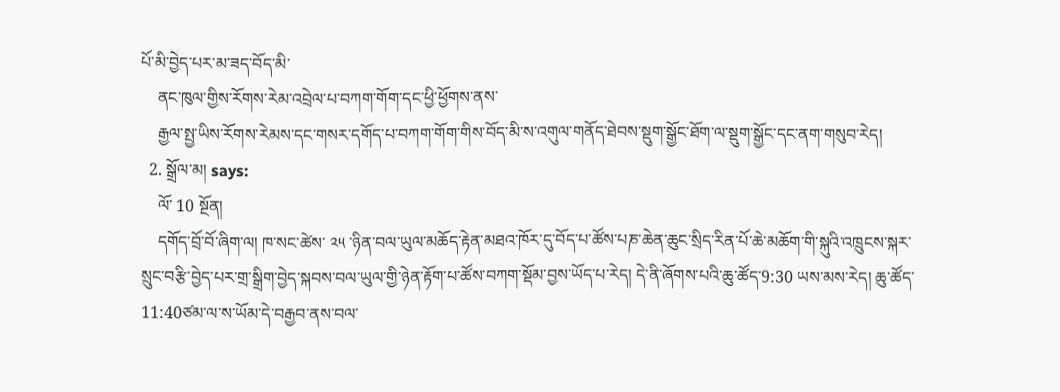པོ་མི་བྱེད་པར་མ་ཟད་བོད་མི་
    ནང་ཁུལ་གྱིས་རོགས་རེམ་འབྲེལ་པ་བཀག་གོག་དང་ཕྱི་ཕྱོགས་ནས་
    རྒྱལ་སྤྱ་ཡིས་རོགས་རེམས་དང་གསར་དགོད་པ་བཀག་གོག་གིས་བོད་མི་ས་འགུལ་གནོད་ཐེབས་སྡུག་སྒྱོང་ཐོག་ལ་སྡུག་སྒྱོང་དང་ནག་གསུབ་རེད།
  2. སྒྲོལ་མ། says:
    ལོ་ 10 སྔོན།
    དགོད་བྲོ་བོ་ཞིག་ལ། ཁ་སང་ཚེས་ ༢༥ ་ཉིན་བལ་ཡུལ་མཆོད་རྟེན་མཐའ་ཁོར་དུ་བོད་པ་ཚོས་པཎ་ཆེན་ཆུང་སྲིད་རིན་པོ་ཆེ་མཆོག་གི་སྐུའི་འཁྲུངས་སྐར་སྲུང་བརྩི་བྱེད་པར་གྲ་སྒྲིག་བྱེད་སྐབས་བལ་ཡུལ་གྱི་ཉེན་རྟོག་པ་ཚོས་བཀག་སྡོམ་བྱས་ཡོད་པ་རེད། དེ་ནི་ཞོགས་པའི་ཆུ་ཚོད་9:30 ཡས་མས་རེད། ཆུ་ཚོད་11:40ཙམ་ལ་ས་ཡོམ་དེ་བརྒྱབ་ནས་བལ་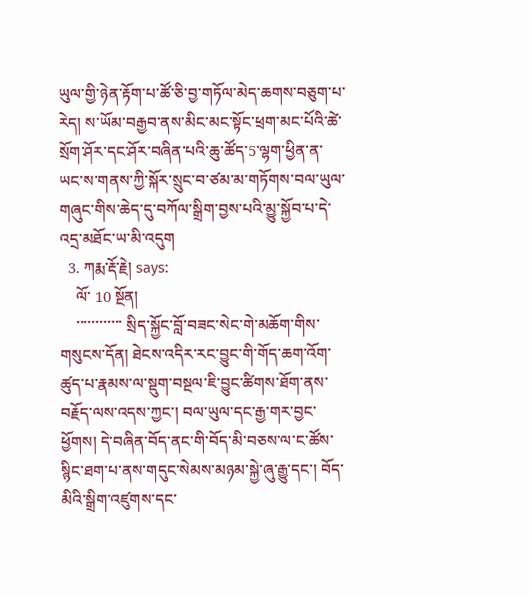ཡུལ་གྱི་ཉེན་རྟོག་པ་ཚོ་ཅི་བྱ་གཏོལ་མེད་ཆགས་བཅུག་པ་རེད། ས་ཡོམ་བརྒྱབ་ནས་མིང་མང་སྟོང་ཕྲག་མང་པོའི་ཚེ་སྲོག་ཤོར་དང་ཤོར་བཞིན་པའི་ཆུ་ཚོད་5་ལྷག་ཕྱིན་ན་ཡང་ས་གནས་ཀྱི་སྐོར་སྲུང་བ་ཙམ་མ་གཏོགས་བལ་ཡུལ་གཞུང་གིས་ཆེད་དུ་བཀོལ་སྒྲིག་བྱས་པའི་མྱུ་སྐྱོབ་པ་དེ་འདྲ་མཐོང་ཡ་མི་འདུག
  3. ཀརྨ་རྡོ་རྗེ། says:
    ལོ་ 10 སྔོན།
    ་་་་་་་་་་་་ སྲིད་སྐྱོང་བློ་བཟང་སེང་གེ་མཆོག་གིས་གསུངས་དོན། ཐེངས་འདིར་རང་བྱུང་གི་གོད་ཆག་འོག་ཚུད་པ་རྣམས་ལ་སྡུག་བསྔལ་ཇི་བྱུང་ཚིགས་ཐོག་ནས་བརྗོད་ལས་འདས་ཀྱང་། བལ་ཡུལ་དང་རྒྱ་གར་བྱང་ཕྱོགས། དེ་བཞིན་བོད་ནང་གི་བོད་མི་བཅས་ལ་ང་ཚོས་སྙིང་ཐག་པ་ནས་གདུང་སེམས་མཉམ་སྐྱེ་ཞུ་རྒྱུ་དང་། བོད་མིའི་སྒྲིག་འཛུགས་དང་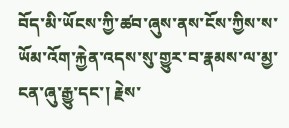བོད་མི་ཡོངས་ཀྱི་ཚབ་ཞུས་ནས་ངོས་ཀྱིས་ས་ཡོམ་འོག་རྐྱེན་འདས་སུ་གྱུར་བ་རྣམས་ལ་མྱ་ངན་ཞུ་རྒྱུ་དང་། རྗེས་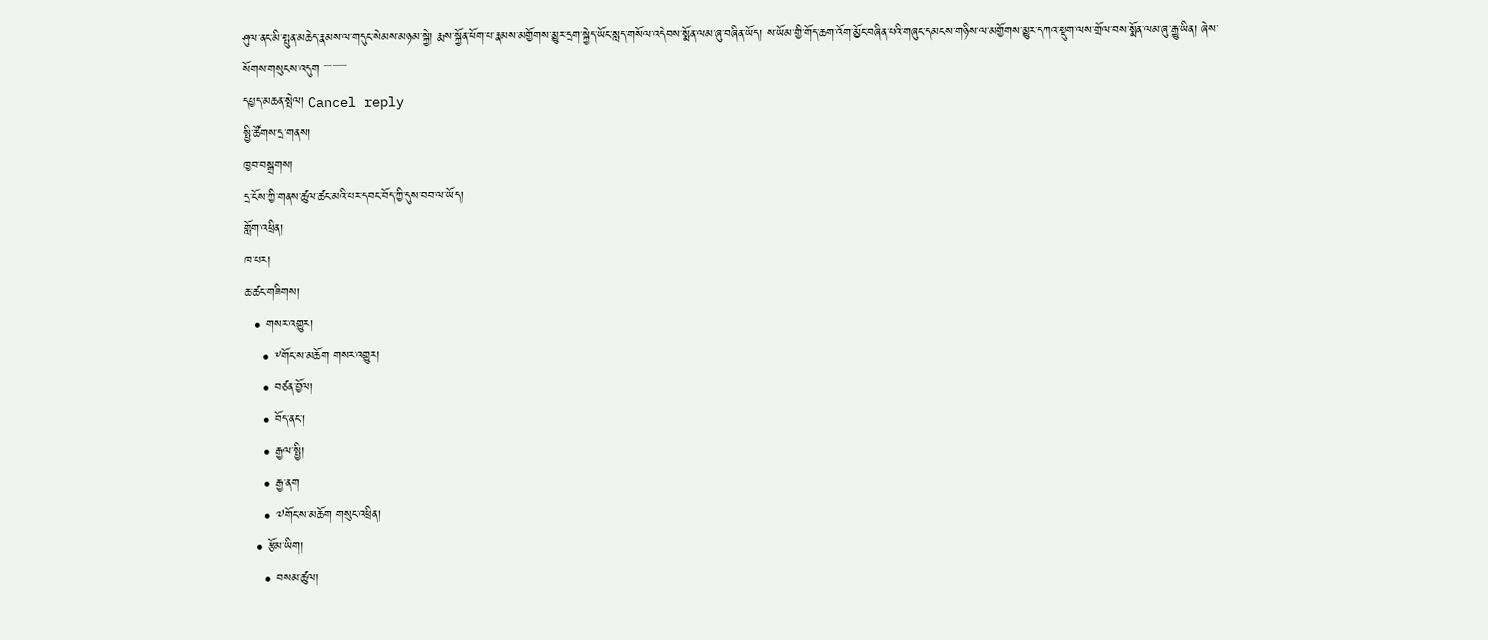ཤུལ་ནང་མི་སྤུན་མཆེད་རྣམས་ལ་གདུང་སེམས་མཉམ་སྐྱེ། རྨས་སྐྱོན་ཕོག་པ་རྣམས་མགྱོགས་མྱུར་དྲག་སྐྱེད་ཡོང་སླད་གསོལ་འདེབས་སྨོན་ལམ་ཞུ་བཞིན་ཡོད། ས་ཡོམ་གྱི་གོད་ཆག་འོག་མྱོང་བཞིན་པའི་གཞུང་དམངས་གཉིས་ལ་མགྱོགས་མྱུར་དཀའ་སྡུག་ལས་གྲོལ་བས་སྨོན་ལམ་ཞུ་རྒྱུ་ཡིན། ཞེས་སོགས་གསུངས་འདུག ་་་་་་་་་་་
དཔྱད་མཆན་སྤེལ། Cancel reply
སྤྱི་ཚོགས་དྲ་གནས།
ཁྱབ་བསྒྲགས།
དྲ་ངོས་ཀྱི་གནས་ཚུལ་ཚང་མའི་པར་དབང་བོད་ཀྱི་དུས་བབ་ལ་ཡོད།
གློག་འཕྲིན།
ཁ་པར།
ཆ་ཚང་གཟིགས།
  • གསར་འགྱུར།
    • ༸གོང་ས་མཆོག གསར་འགྱུར།
    • བཙན་བྱོལ།
    • བོད་ནང་།
    • རྒྱལ་སྤྱི།
    • རྒྱ་ནག
    • ༧གོང་ས་མཆོག གསུང་འཕྲིན།
  • རྩོམ་ཡིག།
    • བསམ་ཚུལ།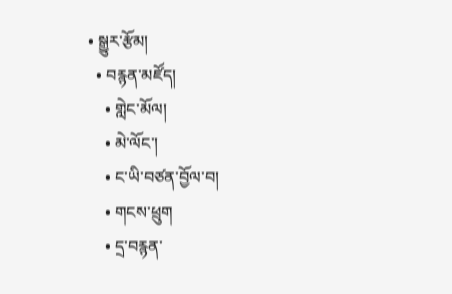• སྒྱུར་རྩོམ།
  • བརྙན་མཛོད།
    • གླེང་མོལ།
    • མེ་ལོང་།
    • ང་ཡི་བཙན་བྱོལ་བ།
    • གངས་ཕྲུག
    • དྲ་བརྙན་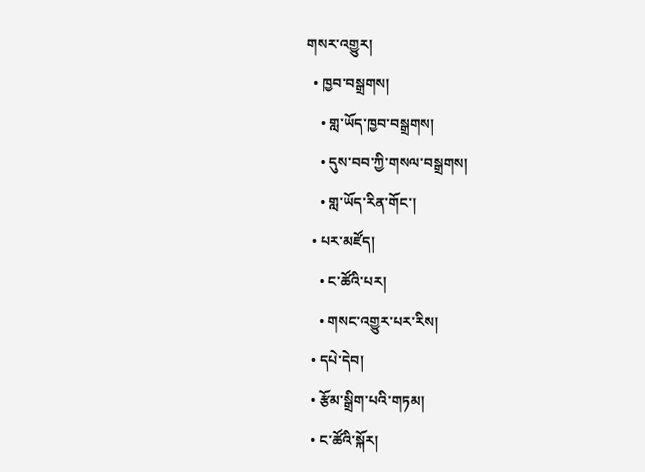གསར་འགྱུར།
  • ཁྱབ་བསྒྲགས།
    • གླ་ཡོད་ཁྱབ་བསྒྲགས།
    • དུས་བབ་ཀྱི་གསལ་བསྒྲགས།
    • གླ་ཡོད་རིན་གོང་།
  • པར་མཛོད།
    • ང་ཚོའི་པར།
    • གསང་འགྱུར་པར་རིས།
  • དཔེ་དེབ།
  • རྩོམ་སྒྲིག་པའི་གཏམ།
  • ང་ཚོའི་སྐོར།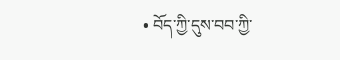• བོད་ཀྱི་དུས་བབ་ཀྱི་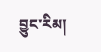བྱུང་རིམ།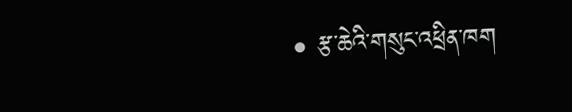• རྩ་ཆེའི་གསུང་འཕྲིན་ཁག